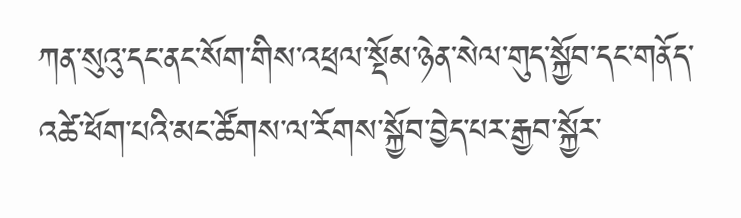ཀན་སུའུ་དང་ནང་སོག་གིས་འཕྲལ་སྡོམ་ཉེན་སེལ་གུད་སྐྱོབ་དང་གནོད་འཚེ་ཕོག་པའི་མང་ཚོགས་ལ་རོགས་སྐྱོབ་བྱེད་པར་རྒྱབ་སྐྱོར་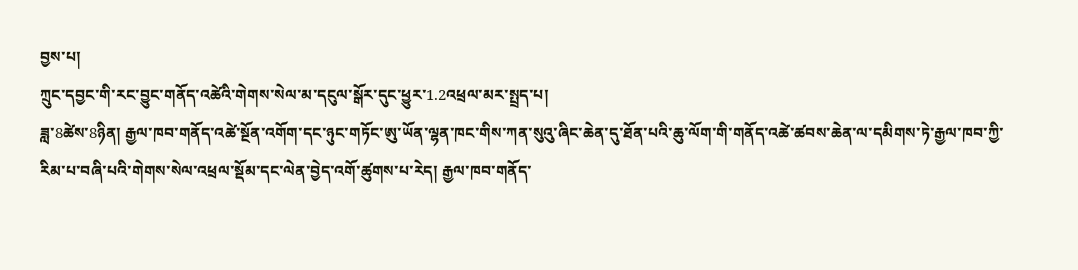བྱས་པ།
ཀྲུང་དབྱང་གི་རང་བྱུང་གནོད་འཚེའི་གེགས་སེལ་མ་དངུལ་སྒོར་དུང་ཕྱུར་1.2འཕྲལ་མར་སྤྲད་པ།
ཟླ་8ཚེས་8ཉིན། རྒྱལ་ཁབ་གནོད་འཚེ་སྔོན་འགོག་དང་ཉུང་གཏོང་ཨུ་ཡོན་ལྷན་ཁང་གིས་ཀན་སུའུ་ཞིང་ཆེན་དུ་ཐོན་པའི་ཆུ་ལོག་གི་གནོད་འཚེ་ཚབས་ཆེན་ལ་དམིགས་ཏེ་རྒྱལ་ཁབ་ཀྱི་རིམ་པ་བཞི་པའི་གེགས་སེལ་འཕྲལ་སྡོམ་དང་ལེན་བྱེད་འགོ་ཚུགས་པ་རེད། རྒྱལ་ཁབ་གནོད་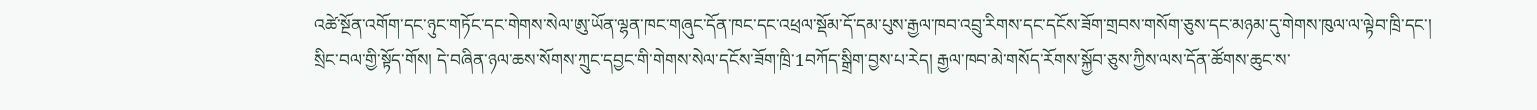འཚེ་སྔོན་འགོག་དང་ཉུང་གཏོང་དང་གེགས་སེལ་ཨུ་ཡོན་ལྷན་ཁང་གཞུང་དོན་ཁང་དང་འཕྲལ་སྡོམ་དོ་དམ་པུས་རྒྱལ་ཁབ་འབྲུ་རིགས་དང་དངོས་ཟོག་གྲབས་གསོག་ཅུས་དང་མཉམ་དུ་གེགས་ཁུལ་ལ་ལྟེབ་ཁྲི་དང་། སྲིང་བལ་གྱི་སྟོད་གོས། དེ་བཞིན་ཉལ་ཆས་སོགས་ཀྲུང་དབྱང་གི་གེགས་སེལ་དངོས་ཟོག་ཁྲི་1བཀོད་སྒྲིག་བྱས་པ་རེད། རྒྱལ་ཁབ་མེ་གསོད་རོགས་སྐྱོབ་ཅུས་ཀྱིས་ལས་དོན་ཚོགས་ཆུང་ས་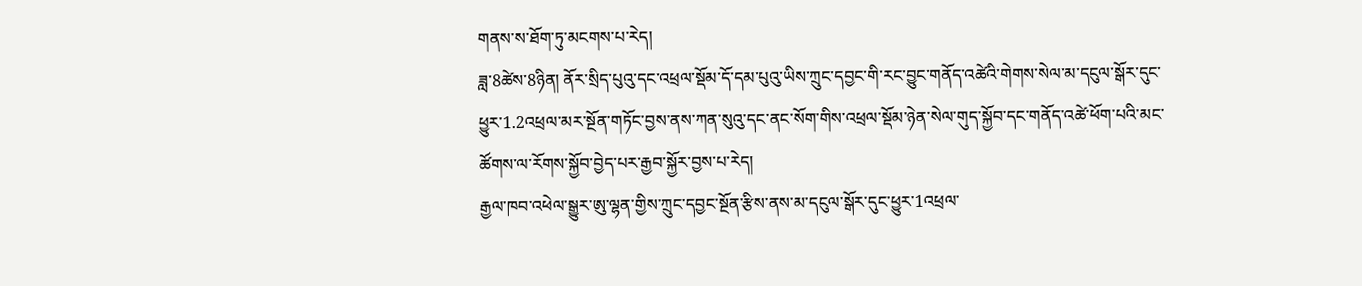གནས་ས་ཐོག་ཏུ་མངགས་པ་རེད།
ཟླ་8ཚེས་8ཉིན། ནོར་སྲིད་པུའུ་དང་འཕྲལ་སྡོམ་དོ་དམ་པུའུ་ཡིས་ཀྲུང་དབྱང་གི་རང་བྱུང་གནོད་འཚེའི་གེགས་སེལ་མ་དངུལ་སྒོར་དུང་ཕྱུར་1.2འཕྲལ་མར་སྔོན་གཏོང་བྱས་ནས་ཀན་སུའུ་དང་ནང་སོག་གིས་འཕྲལ་སྡོམ་ཉེན་སེལ་གུད་སྐྱོབ་དང་གནོད་འཚེ་ཕོག་པའི་མང་ཚོགས་ལ་རོགས་སྐྱོབ་བྱེད་པར་རྒྱབ་སྐྱོར་བྱས་པ་རེད།
རྒྱལ་ཁབ་འཕེལ་སྒྱུར་ཨུ་ལྷན་གྱིས་ཀྲུང་དབྱང་སྔོན་རྩིས་ནས་མ་དངུལ་སྒོར་དུང་ཕྱུར་1འཕྲལ་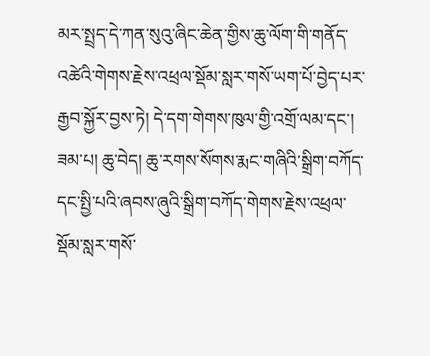མར་སྤྲད་དེ་ཀན་སུའུ་ཞིང་ཆེན་གྱིས་ཆུ་ལོག་གི་གནོད་འཚེའི་གེགས་རྗེས་འཕྲལ་སྡོམ་སླར་གསོ་ཡག་པོ་བྱེད་པར་རྒྱབ་སྐྱོར་བྱས་ཏེ། དེ་དག་གེགས་ཁུལ་གྱི་འགྲོ་ལམ་དང་། ཟམ་པ། ཆུ་བེད། ཆུ་རགས་སོགས་རྨང་གཞིའི་སྒྲིག་བཀོད་དང་སྤྱི་པའི་ཞབས་ཞུའི་སྒྲིག་བཀོད་གེགས་རྗེས་འཕྲལ་སྡོམ་སླར་གསོ་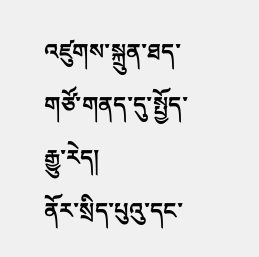འཛུགས་སྐྲུན་ཐད་གཙོ་གནད་དུ་སྤྱོད་རྒྱུ་རེད།
ནོར་སྲིད་པུའུ་དང་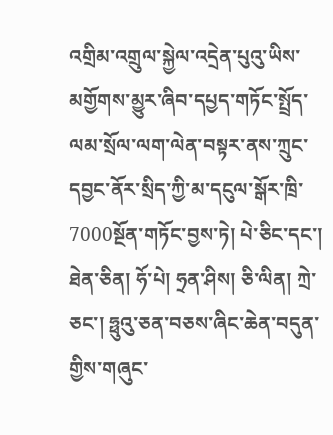འགྲིམ་འགྲུལ་སྐྱེལ་འདྲེན་པུའུ་ཡིས་མགྱོགས་མྱུར་ཞིབ་དཔྱད་གཏོང་སྤྲོད་ལམ་སྲོལ་ལག་ལེན་བསྟར་ནས་ཀྲུང་དབྱང་ནོར་སྲིད་ཀྱི་མ་དངུལ་སྒོར་ཁྲི་7000སྔོན་གཏོང་བྱས་ཏེ། པེ་ཅིང་དང་། ཐེན་ཅིན། ཧོ་པེ། ཧྲན་ཤིས། ཅི་ལིན། ཀྲེ་ཅང་། ཧྥུའུ་ཅན་བཅས་ཞིང་ཆེན་བདུན་གྱིས་གཞུང་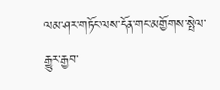ལམ་ཤར་གཏོང་ལས་དོན་གང་མགྱོགས་སྤེལ་རྒྱུར་རྒྱབ་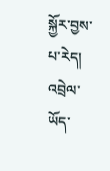སྐྱོར་བྱས་པ་རེད།
འབྲེལ་ཡོད་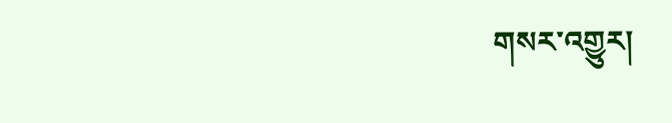གསར་འགྱུར།